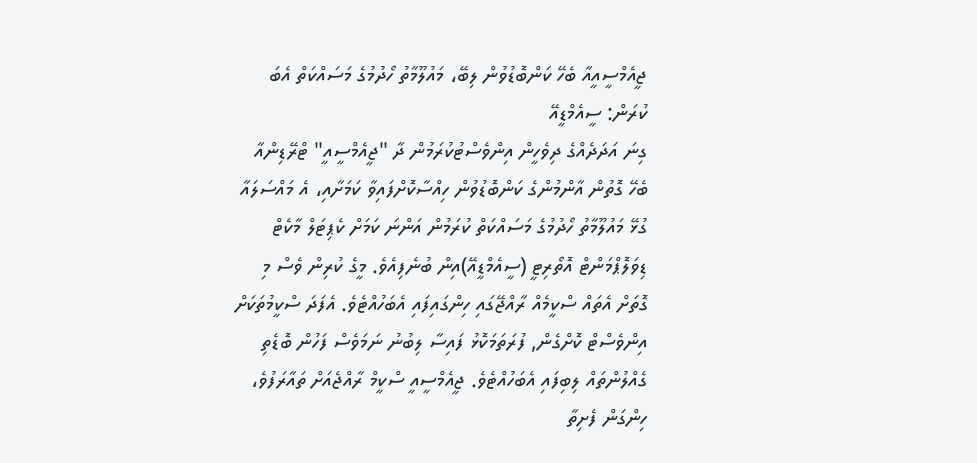ޖީއެމްސީއީއާ ބެހޭ ކަންބޮޑުވުން ލިބޭ، މައުލޫމާތު ހޯދުމުގެ މަސައްކަތް އެބަ ކުރަން: ސީއެމްޑީއޭ
ގިނަ އަދަދެއްގެ ދިވެހީން އިންވެސްޓުކުރަމުން ދާ "ޖީއެމްސީއީ" ޓްރޭޑިންއާ ބެހޭ ގޮތުން އާންމުންގެ ކަންބޮޑުވުން ހިއްސާކޮށްފައިވާ ކަމަށާއި، އެ މައްސަލައާ ގުޅޭ މައުލޫމާތު ހޯދުމުގެ މަސައްކަތް ކުރަމުން އަންނަ ކަމަށް ކެޕިޓަލް މާކެޓް ޑިވަލޮޕްމަންޓް އޮތޯރިޓީ (ސީއެމްޑީއޭ)އިން ބުނެފިއެވެ. މީގެ ކުރިން ވެސް މި ގޮތަށް އެތައް ސްކީމެއް ރާއްޖޭގައި ހިންގައިފައި އެބަހުއްޓެވެ. އެފަދަ ސްކީމުތަކަށް އިންވެސްޓް ކޮށްގެން, ފުރަތަމަކޮޅު ފައިސާ ލިބުނު ނަމަވެސް ފަހުން ބޮޑެތި ގެއްލުންތައް ލިބިފައި އެބަހުއްޓެވެ. ޖީއެމްސީއީ ސްކީމް ރާއްޖެއަށް ތައާރަފުވެ، ހިންގަން ފެށިތާ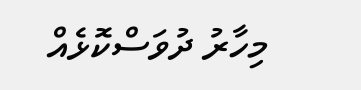މިހާރު ދުވަސްކޮޅެއް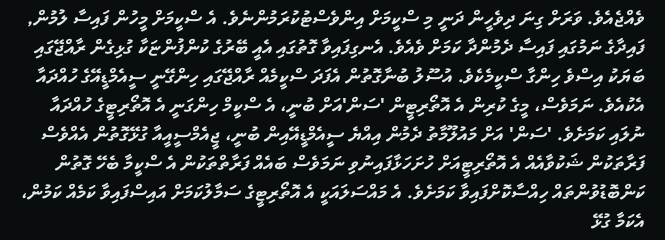ވެއްޖެއެވެ. ވަރަށް ގިނަ ދިވެހީން ދަނީ މި ސްކީމަށް އިންވެސްޓުކުރަމުންނެވެ. އެ ސްކީމަށް މީހުން ފައިސާ ލުމުން, ފައިދާގެ ނަމުގައި ފައިސާ ދެމުންދާ ކަމަށް ވެއެވެ. އެނގިފައިވާ ގޮތުގައި އެއީ ބޭރުގެ ކުންފުންޏަކާ ގުޅިގެން ރާއްޖޭގައި ބަޔަކު އިސްވެ ހިންގާ ސްކީމެކެވެ. އުސޫލު ބުނާގޮތުން އެފަދަ ސްކީމެއް ރާއްޖޭގައި ހިންގޭނީ ސީއެމްޑީއޭގެ ހުއްދައާ އެކުއެވެ. ނަމަވެސް، މީގެ ކުރިން އެ އޮތޯރިޓީން 'ސަން'އަށް ބުނީ، އެ ސްކީމް ހިންގަނީ އެ އޮތޯރިޓީގެ ހުއްދައާ ނުލައި ކަމަށެވެ. 'ސަން' އަށް މައުލޫމާތު ދެމުން އިއްޔެ ސީއެމްޑީއޭއިން ބުނީ، ޖީއެމްސީއީއާ ގުޅޭގޮތުން އެއްވެސް ފަރާތަކުން ޝަކުވާއެއް އެ އޮތޯރިޓީއަށް ހުށަހަޅާފައިނުވި ނަމަވެސް ބައެއް ފަރާތްތަކުން އެ ސްކީމާ ބެހޭ ގޮތުން ކަންބޮޑުވުންތައް ހިއްސާކޮށްފައިވާ ކަމަށެވެ. އެ މައްސަލައަކީ އެ އޮތޯރިޓީގެ ސަމާލުކަމަށް އައިސްފައިވާ ކަމެއް ކަމުން، އެކަމާ ގުޅޭ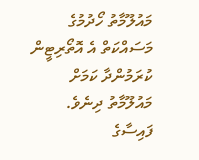މައުލޫމާތު ހޯދުމުގެ މަސައްކަތް އެ އޮތޯރިޓީން ކުރަމުންދާ ކަމަށް މައުލޫމާތު ދިނެވެ. ފައިސާގެ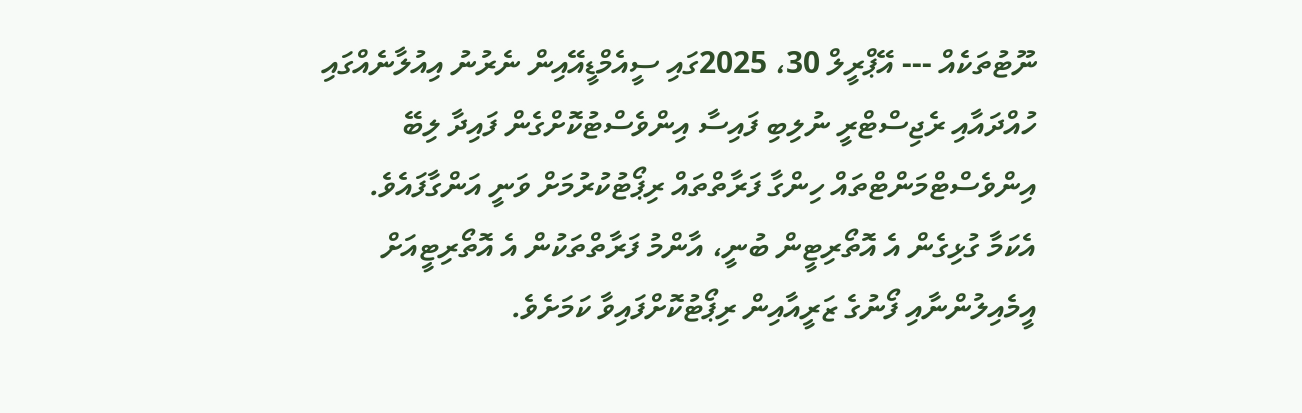ނޫޓުތަކެއް --- އޭޕްރީލް 30، 2025ގައި ސީއެމްޑީއޭއިން ނެރުނު އިއުލާނެއްގައި ހުއްދައާއި ރެޖިސްޓްރީ ނުލިބި ފައިސާ އިންވެސްޓުކޮށްގެން ފައިދާ ލިބޭ އިންވެސްޓްމަންޓްތައް ހިންގާ ފަރާތްތައް ރިޕޯޓުކުރުމަށް ވަނީ އަންގާފައެވެ. އެކަމާ ގުޅިގެން އެ އޮތޯރިޓީން ބުނީ، އާންމު ފަރާތްތަކުން އެ އޮތޯރިޓީއަށް އީމެއިލުންނާއި ފޯނުގެ ޒަރީއާއިން ރިޕޯޓުކޮށްފައިވާ ކަމަށެވެ.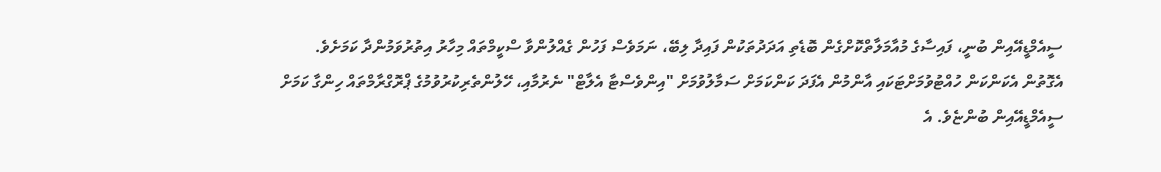ސީއެމްޑީއޭއިން ބުނީ، ފައިސާގެ މުއާމަލާތްކޮށްގެން ބޮޑެތި އަދަދުތަކުން ފައިދާ ލިބޭ، ނަމަވެސް ފަހުން ގެއްލުންވާ ސްކީމްތައް މިހާރު އިތުރުވަމުންދާ ކަމަށެވެ. އެގޮތުން އެކަންކަން ހުއްޓުވުމަށްޓަކައި އާންމުން އެފަދަ ކަންކަމަށް ސަމާލުވުމަށް "އިންވެސްޓާ އެލާޓް" ނެރުމާއި، ހޭލުންތެރިކުރުވުމުގެ ޕްރޮގްރާމްތައް ހިންގާ ކަމަށް ސީއެމްޑީއޭއިން ބުންޏެވެ. އެ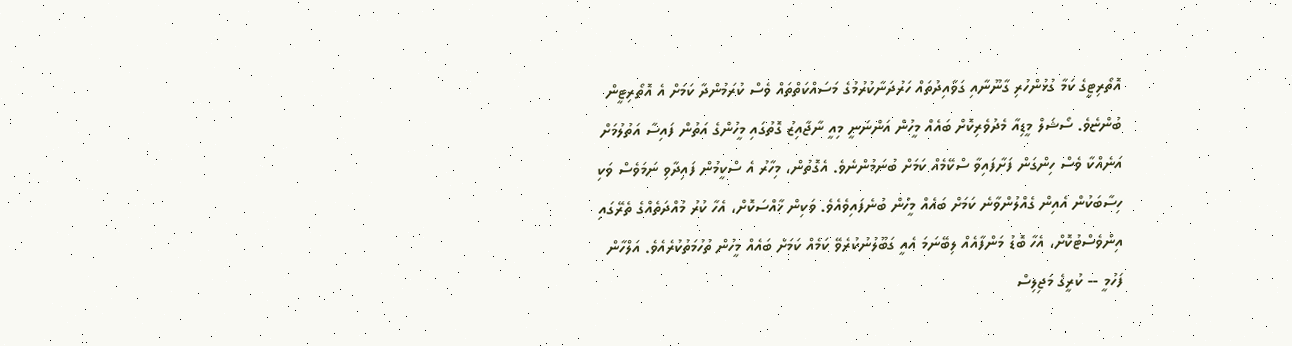އޮތޯރިޓީގެ ކަމާ ގުޅުންހުރި ގާނޫނާއި ގަވާއިދުތައް ހަރުދަނާކުރުމުގެ މަސައްކަތްތައް ވެސް ކުރަމުންދާ ކަމަށް އެ އޮތޯރިޓީން ބުންޏެވެ. ސޯޝަލް މީޑިއާ މެދުވެރިކޮށް ބައެއް މީހުން އަންނަނީ މިއީ ނާޖާއިޒު ގޮތުގައި މީހުންގެ އަތުން ފައިސާ އަތުލުމަށް އަނެއްކާ ވެސް ހިންގަން ފަށާފައިވާ ސްކޭމެއް ކަމަށް ބުނަމުންނެވެ. އެގޮތުން، މިހާރު އެ ސްކީމުން ފައިދާވި ނަމަވެސް ވަކި ހިސާބަކުން އެއިން ގެއްލުންވާނެ ކަމަށް ބައެއް މީހުން ބުނެފައިވެއެވެ. ވަކިން ޚާއްސަކޮށް، އެހާ ކުރު މުއްދަތެއްގެ ތެރޭގައި އިންވެސްޓުކޮށް، އެހާ ބޮޑު މަންފާއެއް ލިބޭނަމަ އެއީ ގަބޫލުނުކުރެވޭ ކަމެއް ކަމަށް ބައެއް މީހުން ތުހުމަތުކުރެއެވެ. އަލްހާން ފަހުމީ -- ކުރީގެ މަޖިލިސް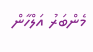މެންބަރު އަލްހާން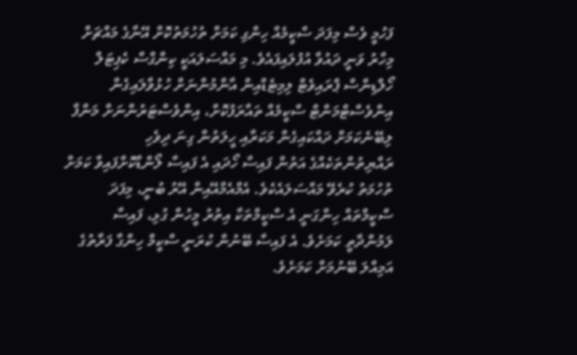ފަހުމީ ވެސް މިފަދަ ސްކީމެއް ހިންގި ކަމަށް ތުހުމަތުކޮށް އޭނާގެ މައްޗަށް މިހާރު ވަނީ ދައުވާ އުފުލައިފައެވެ. މި މައްސަލައަކީ ކިންގްސް ކެޕިޓަލް ހޯލްޑިންސް ޕްރައިވެޓް ލިމިޓެޑްއިން އާންމުންނަށް ހުޅުވާލައިގެން އިންވެސްޓްމަންޓް ސްކީމެއް ތައާރަފުކޮށް، އިންވެސްޓަރުންނަށް މަންފާ ލިބޭނެކަމަށް ދައްކައިގެން މަކަރާއި ހީލަތުން ގިނަ ދިވެހި ރައްޔިތުންތަކެއްގެ އަތުން ފައިސާ ހޯދައި އެ ފައިސާ ލޯންޑާކޮށްފައިވާ ކަމަށް ތުހުމަތު ކުރެވޭ މައްސަލައެކެވެ. އެމްއެމްއޭއިން އޭރު ބުނީ، މިފަދަ ސްކީމްތައް ހިންގަނީ އެ ސްކީމްތަކާ އިތުރު މީހުން ގުޅި، ފައިސާ ލަމުންދާތީ ކަމަށެވެ. އެ ފައިސާ ބޭނުން ކުރަނީ ސްކީމް ހިންގާ ފަރާތުގެ އަމިއްލަ ބޭނުމަށް ކަމަށެވެ.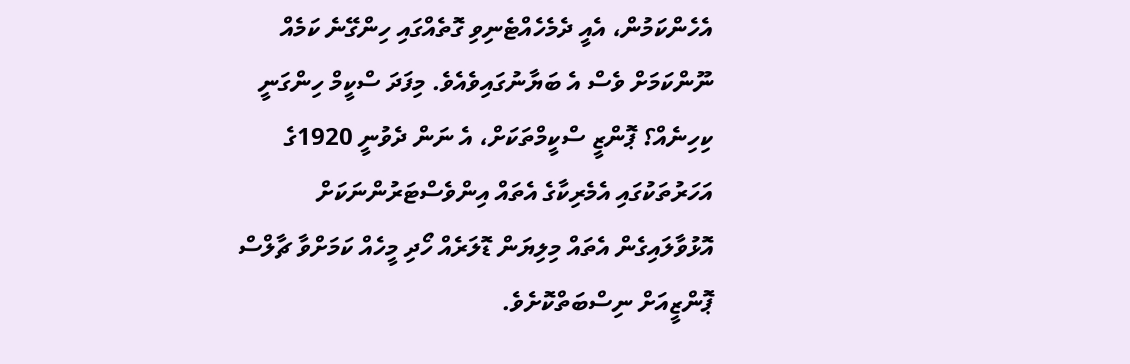އެހެންކަމުން، އެއީ ދެމެހެއްޓެނިވި ގޮތެއްގައި ހިންގޭނެ ކަމެއް ނޫންކަމަށް ވެސް އެ ބަޔާނުގައިވެއެވެ. މިފަދަ ސްކީމް ހިންގަނީ ކިހިނެއް؟ ޕޮންޒީ ސްކީމްތަކަށް، އެ ނަން ދެވުނީ 1920ގެ އަހަރުތަކުގައި އެމެރިކާގެ އެތައް އިންވެސްޓަރުންނަކަށް އޮޅުވާލައިގެން އެތައް މިލިޔަން ޑޮލަރެއް ހޯދި މީހެއް ކަމަށްވާ ޗާލްސް ޕޮންޒީއަށް ނިސްބަތްކޮށެވެ.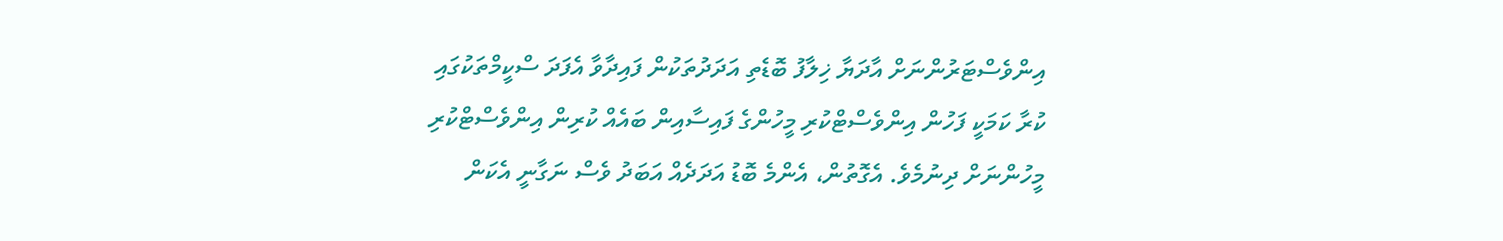އިންވެސްޓަރުންނަށް އާދަޔާ ޚިލާފު ބޮޑެތި އަދަދުތަކުން ފައިދާވާ އެފަދަ ސްކީމްތަކުގައި ކުރާ ކަމަކީ ފަހުން އިންވެސްޓްކުރި މީހުންގެ ފައިސާއިން ބައެއް ކުރިން އިންވެސްޓްކުރި މީހުންނަށް ދިނުމެވެ. އެގޮތުން، އެންމެ ބޮޑު އަދަދެއް އަބަދު ވެސް ނަގާނީ އެކަން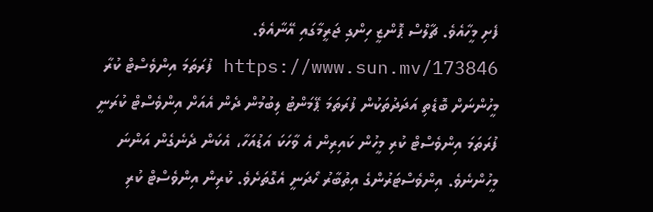ފެށި މީހާއެވެ. ޗާލްސް ޕޮންޒީ ހިންގި ޖަރީމާގައި އޭނާއެވެ. https://www.sun.mv/173846 ފުރަތަމަ އިންވެސްޓް ކުރާ މީހުންނަށް ބޮޑެތި އަދަދުތަކުން ފުރަތަމަ ޕޭމަންޓު ލިބުމުން ދެން އެއަށް އިންވެސްޓް ކުރަނީ ފުރަތަމަ އިންވެސްޓް ކުރި މީހުން ކައިރިން އެ ވާހަކަ އަޑުއަހާ، އެކަން ދެނެގެން އަންނަ މީހުންނެވެ. އިންވެސްޓަރުންގެ އިތުބާރު ހޯދަނީ އެގޮތަށެވެ. ކުރިން އިންވެސްޓް ކުރި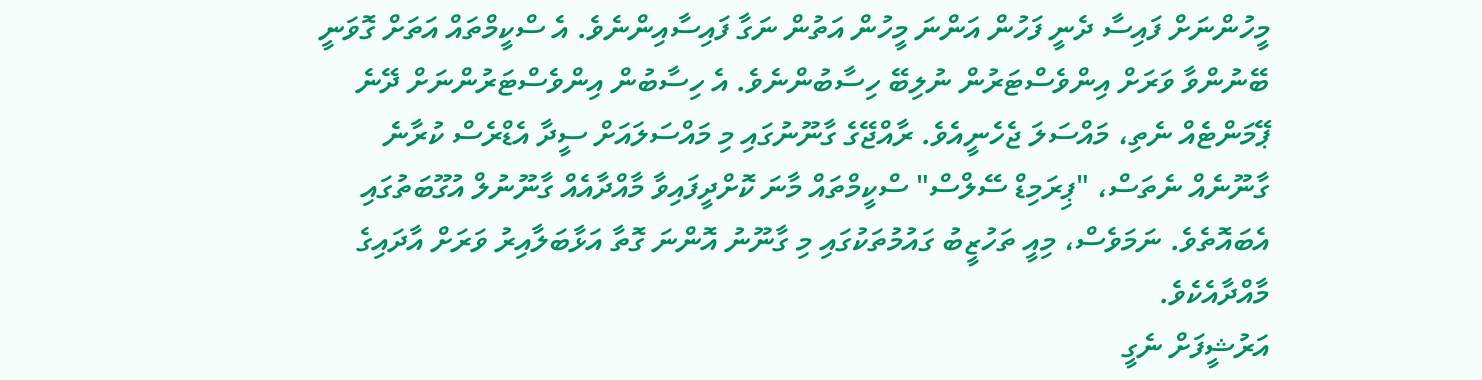މީހުންނަށް ފައިސާ ދެނީ ފަހުން އަންނަ މީހުން އަތުން ނަގާ ފައިސާއިންނެވެ. އެ ސްކީމްތައް އަތަށް ގޮވަނީ ބޭނުންވާ ވަރަށް އިންވެސްޓަރުން ނުލިބޭ ހިސާބުންނެވެ. އެ ހިސާބުން އިންވެސްޓަރުންނަށް ދޭނެ ޕޭމަންޓެއް ނެތި، މައްސަލަ ޖެހެނީއެވެ. ރާއްޖޭގެ ގާނޫނުގައި މި މައްސަލައަށް ސީދާ އެޑްރެސް ކުރާނެ ގާނޫނެއް ނެތަސް، "ޕިރަމިޑް ސޭލްސް" ސްކީމްތައް މާނަ ކޮށްދީފައިވާ މާއްދާއެއް ގާނޫނުލް އުގޫބަތުގައި އެބައޮތެވެ. ނަމަވެސް، މިއީ ތަހުޒީބު ގައުމުތަކުގައި މި ގާނޫނު އޮންނަ ގޮތާ އަޅާބަލާއިރު ވަރަށް އާދައިގެ މާއްދާއެކެވެ.
އަރުޝީފަށް ނެގީ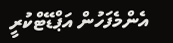އެންމެފަހުން އަޕްޑޭޓްކުރީ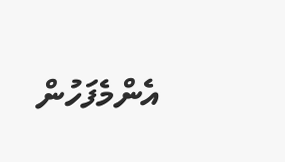އެންމެފަހުން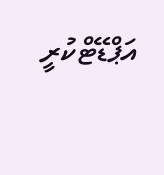އަޕްޑޭޓްކުރީ